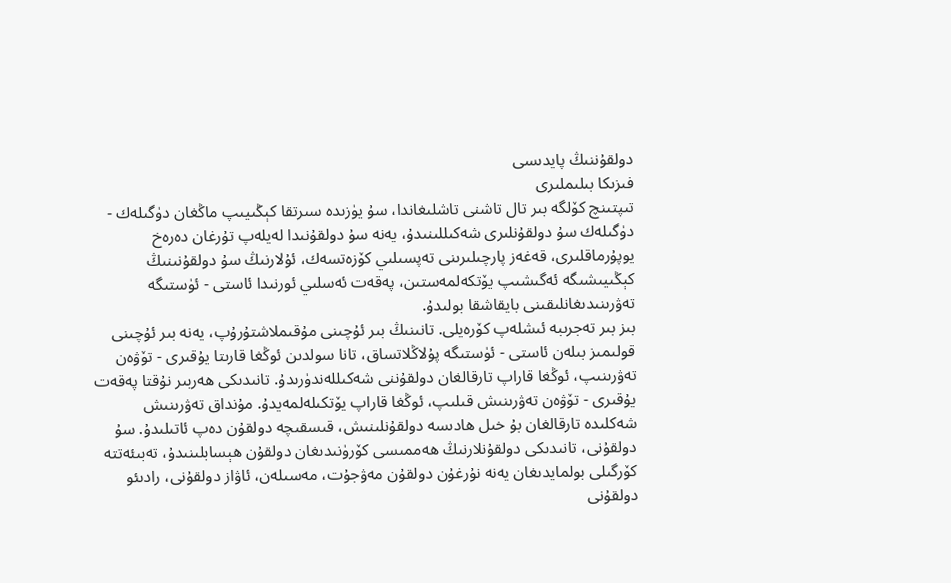دولقۇننىڭ پايدىسى
فىزىكا بىلىملىرى
تىپتىنچ كۆلگە بىر تال تاشنى تاشلىغاندا، سۇ يۈزىدە سىرتقا كېڭىيىپ ماڭغان دۈگىلەك - دۈگىلەك سۇ دولقۇنلىرى شەكىللىنىدۇ، يەنە سۇ دولقۇنىدا لەيلەپ تۇرغان دەرەخ يوپۇرماقلىرى، قەغەز پارچىلىرىنى تەپسىلىي كۆزەتسەك، ئۇلارنىڭ سۇ دولقۇنىنىڭ كېڭىيىشىگە ئەگىشىپ يۆتكەلمەستىن، پەقەت ئەسلىي ئورنىدا ئاستى - ئۈستىگە تەۋرىنىدىغانلىقىنى بايقاشقا بولىدۇ.
بىز بىر تەجرىبە ئىشلەپ كۆرەيلى. تانىنىڭ بىر ئۇچىنى مۇقىملاشتۇرۇپ، يەنە بىر ئۇچىنى قولىمىز بىلەن ئاستى - ئۈستىگە پۇلاڭلاتساق، تانا سولدىن ئوڭغا قارىتا يۇقىرى - تۆۋەن تەۋرىنىپ، ئوڭغا قاراپ تارقالغان دولقۇننى شەكىللەندۈرىدۇ. تانىدىكى ھەربىر نۇقتا پەقەت يۇقىرى - تۆۋەن تەۋرىنىش قىلىپ، ئوڭغا قاراپ يۆتكىلەلمەيدۇ. مۇنداق تەۋرىنىش شەكلىدە تارقالغان بۇ خىل ھادىسە دولقۇنلىنىش، قىسقىچە دولقۇن دەپ ئاتىلىدۇ. سۇ دولقۇنى، تانىدىكى دولقۇنلارنىڭ ھەممىسى كۆرۈنىدىغان دولقۇن ھېسابلىنىدۇ، تەبىئەتتە كۆرگىلى بولمايدىغان يەنە نۇرغۇن دولقۇن مەۋجۇت، مەسىلەن، ئاۋاز دولقۇنى، رادىئو دولقۇنى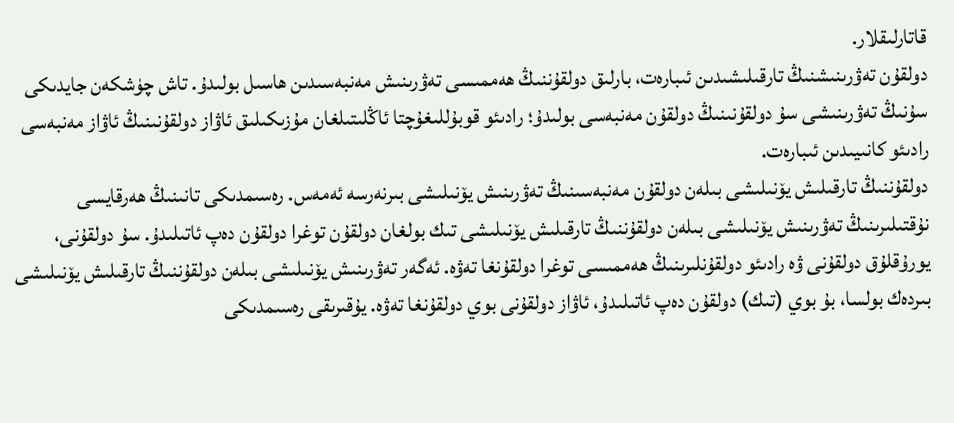قاتارلىقلار.
دولقۇن تەۋرىنىشنىڭ تارقىلىشىدىن ئىبارەت، بارلىق دولقۇننىڭ ھەممىسى تەۋرىنىش مەنبەسىدىن ھاسىل بولىدۇ. تاش چۈشكەن جايدىكى سۇنىڭ تەۋرىنىشى سۇ دولقۇنىنىڭ دولقۇن مەنبەسى بولىدۇ؛ رادىئو قوبۇللىغۇچتا ئاڭلىتىلغان مۇزىكىلىق ئاۋاز دولقۇنىنىڭ ئاۋاز مەنبەسى رادىئو كانىيىدىن ئىبارەت.
دولقۇننىڭ تارقىلىش يۆنىلىشى بىلەن دولقۇن مەنبەسىنىڭ تەۋرىنىش يۆنىلىشى بىرنەرسە ئەمەس. رەسىمدىكى تانىنىڭ ھەرقايسى نۇقتىلىرىنىڭ تەۋرىنىش يۆنىلىشى بىلەن دولقۇننىڭ تارقىلىش يۆنىلىشى تىك بولغان دولقۇن توغرا دولقۇن دەپ ئاتىلىدۇ. سۇ دولقۇنى، يورۇقلۇق دولقۇنى ۋە رادىئو دولقۇنلىرىنىڭ ھەممىسى توغرا دولقۇنغا تەۋە. ئەگەر تەۋرىنىش يۆنىلىشى بىلەن دولقۇننىڭ تارقىلىش يۆنىلىشى بىردەك بولسا، بۇ بوي (تىك) دولقۇن دەپ ئاتىلىدۇ، ئاۋاز دولقۇنى بوي دولقۇنغا تەۋە. يۇقىرىقى رەسىمدىكى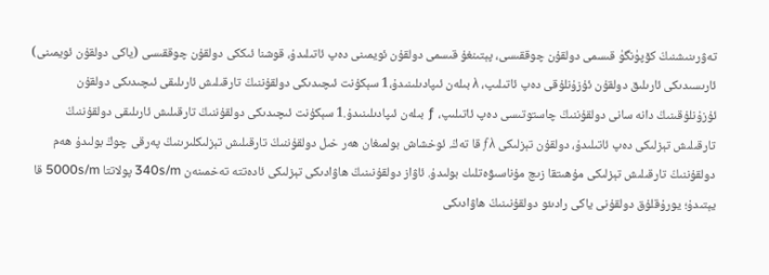تەۋرىنىشنىڭ كۆپۈنگۈ قىسمى دولقۇن چوققىسى، پېتىنغۇ قىسمى دولقۇن ئويمىنى دەپ ئاتىلىدۇ، قوشنا ئىككى دولقۇن چوققىسى (ياكى دولقۇن ئويمىنى) ئارىسىدىكى ئارىلىق دولقۇن ئۇزۇنلۇقى دەپ ئاتىلىپ، λ بىلەن ئىپادىلىنىدۇ،1 سېكۇنت ئىچىدىكى دولقۇننىڭ تارقىلىش ئارىلىقى ئىچىدىكى دولقۇن ئۇزۇنلۇقىنىڭ دانە سانى دولقۇننىڭ چاستوتىسى دەپ ئاتىلىپ، ƒ بىلەن ئىپادىلىنىدۇ.1 سېكۇنت ئىچىدىكى دولقۇننىڭ تارقىلىش ئارىلىقى دولقۇننىڭ تارقىلىش تېزلىكى دەپ ئاتىلىدۇ، دولقۇن تېزلىكى ƒλ قا تەڭ. ئوخشاش بولمىغان ھەر خىل دولقۇننىڭ تارقىلىش تېزلىكلىرىنىڭ پەرقى چوڭ بولىدۇ ھەم دولقۇننىڭ تارقىلىش تېزلىكى مۇھىتقا زىچ مۇناسىۋەتلىك بولىدۇ. ئاۋاز دولقۇنىنىڭ ھاۋادىكى تېزلىكى ئادەتتە تەخمىنەن 340s/m پولاتتا 5000s/m قا يېتىدۇ؛ يورۇقلۇق دولقۇنى ياكى رادىئو دولقۇنىنىڭ ھاۋادىكى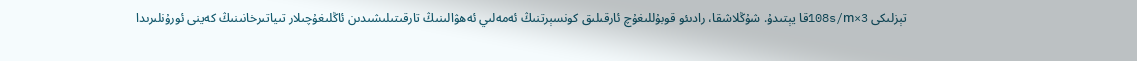تېزلىكى 3×108s/mقا يېتىدۇ. شۇڭلاشقا، رادىئو قوبۇللىغۇچ ئارقىلىق كونسېرتنىڭ ئەمەلىي ئەھۋالىنىڭ تارقىتىلىشىدىن ئاڭلىغۇچىلار تىياتىرخانىنىڭ كەينى ئورۇنلىرىدا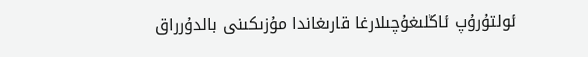ئولتۇرۇپ ئاڭلىغۇچىلارغا قارىغاندا مۇزىكىنى بالدۇرراق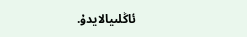ئاڭلىيالايدۇ.